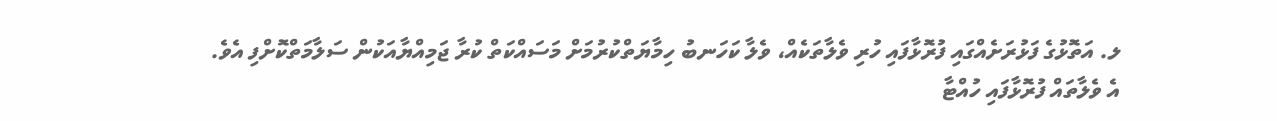ލ. އަތޮޅުގެ ފަޅުރަށެއްގައި ފުރޮޅާފައި ހުރި ވެލާތަކެއް، ވެލާ ކަހަނބު ހިމާޔަތްކުރުމަށް މަސައްކަތް ކުރާ ޖަމިއްޔާއަކުން ސަލާމަތްކޮށްފި އެވެ.
އެ ވެލާތައް ފުރޮޅާފައި ހުއްޓާ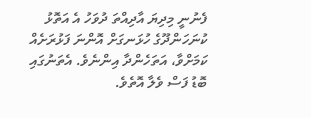ފެނުނީ މިދިޔަ އާދިއްތަ ދުވަހު އެ އަތޮޅު ކުނަހަންދޫގެ ހުޅަނގަށް އޮންނަ ފަޅުރަށެއް ކަމަށްވާ، އަތަހެންދާ އިންނެވެ. އެތަނުގައި ބޮޑު ފަސް ވެލާ އޮތެވެ.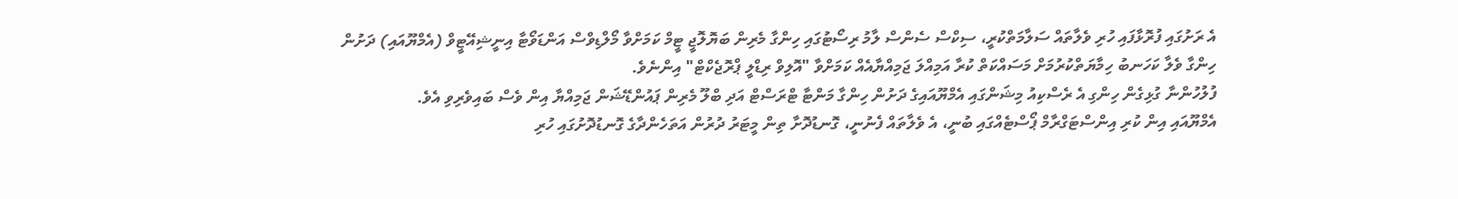އެ ރަށުގައި ފުރޮޅާފައި ހުރި ވެލާތައް ސަލާމަތްކުރީ، ސިކްސް ސެންސް ލާމު ރިސޯޓުގައި ހިންގާ މެރިން ބަޔޮލޮޖީ ޓީމް ކަމަށްވާ މޯލްޑިވްސް އަންޑަވޯޓާ އިނީޝިއޭޓީވް (އެމްޔޫއައި) ދަށުން ހިންގާ ވެލާ ކަހަނބު ހިމާޔަތްކުރުމަށް މަސައްކަތް ކުރާ އަމިއްލަ ޖަމިއްޔާއެއް ކަމަށްވާ "އޮލިވް ރިޑްލީ ޕްރޮޖެކްޓް" އިންނެވެ.
ފުލުހުންނާ ގުޅިގެން ހިންގި އެ ރެސްކިއު މިޝަންގައި އެމްޔޫއައިގެ ދަށުން ހިންގާ މަންޓާ ޓްރަސްޓް އަދި ބްލޫ މެރިން ޕައުންޑޭޝަން ޖަމިއްޔާ އިން ވެސް ބައިވެރިވި އެވެ.
އެމްޔޫއައި އިން ކުރި އިންސްޓަގްރާމް ޕޯސްޓެއްގައި ބުނީ، އެ ވެލާތައް ފެނުނީ، ގޮނޑުދޮށާ ތިން މީޓަރު ދުރުން އަތަހެންދާގެ ގޮނޑުދޮށުގައި ހުރި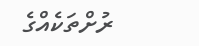ރުށްތަކެއްގެ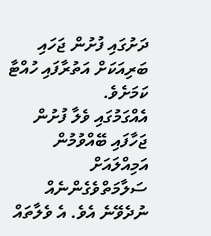ދަށުގައި ފުށުން ޖަހައި ބަރިއަކަށް އަތުރާފައި ހުއްޓާ ކަމަށެވެ.
އެއްގަމުގައި ވެލާ ފުށުން ޖަހާފައި ބޭއްވުމުން އަމިއްލައަށް ސަލާމަތްވެގެންނެއް ނުދެވޭނެ އެވެ. އެ ވެލާތައް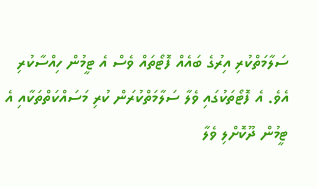ސަލާމަތްކުރި އިރުގެ ބައެއް ފޮޓޯތައް ވެސް އެ ޓީމުން ހިއްސާކުރި އެވެ. އެ ފޮޓޯތަކުގައި ވެލާ ސަލާމަތްކުރަން ކުރި މަސައްކަތްތަކާއި އެ ޓީމުން ދޫކޮށްލި ވެލާ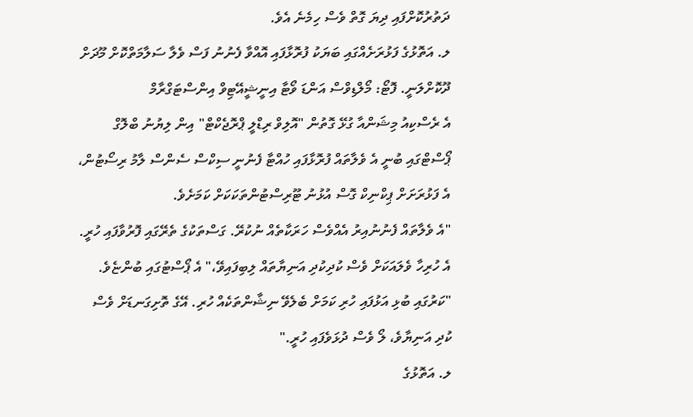ދަތުރުކޮށްފައި ދިޔަ ގޮތް ވެސް ހިމެނެ އެވެ.
ލ. އަތޮޅުގެ ފަޅުރަށެއްގައި ބަޔަކު ފުރޮޅާފައި އޮއްވާ ފެނުނު ފަސް ވެލާ ސަލާމަތްކޮށް މޫދަށް ދޫކޮށްލަނީ. ފޮޓޯ: މޯލްޑިވްސް އަންޑަ ވޯޓާ އިނީޝީއޭޓިވް އިންސްޓަގްރާމް
އެ ރެސްކިއު މިޝަންއާ ގުޅޭ ގޮތުން "އޮލިވް ރިޑްލީ ޕްރޮޖެކްޓް" އިން ލިޔުނު ބްލޮގް ޕޯސްޓްގައި ބުނީ އެ ވެލާތައް ފުރޮޅާފައި ހުއްޓާ ފެނުނީ ސިކްސް ސެންސް ލާމު ރިސޯޓުން، އެ ފަޅުރަށަށް ޕިކްނިކް ގޮސް އުޅުނު ޓޫރިސްޓުންތަކަކަށް ކަމަށެވެ.
"އެ ވެލާތައް ފެނުނުއިރު އެއްވެސް ހަރަކާތެއް ނުކުރޭ. ގަސްތަކުގެ ތެރޭގައި ފޮރުވާފައި ހުރީ. އެ ހުރިހާ ވެލައަކަށް ވެސް ކުދިކުދި އަނިޔާތައް ލިބިފައިވޭ،" އެ ޕޯސްޓުގައި ބުންޏެވެ. "ކަރުގައި ބުޅި އަޅުފައި ހުރި ކަމަށް ބެލެވޭ ނިޝާންތަކެއް ހުރި. އޭގެ ތޮށިގަނޑަށް ވެސް ކުދި އަނިޔާވެ، ލޯ ވެސް ދުޅަވެފައި ހުރީ."
ލ. އަތޮޅުގެ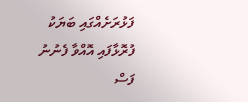ފަޅުރަށެއްގައި ބަޔަކު ފުރޮޅާފައި އޮއްވާ ފެނުނު ފަސް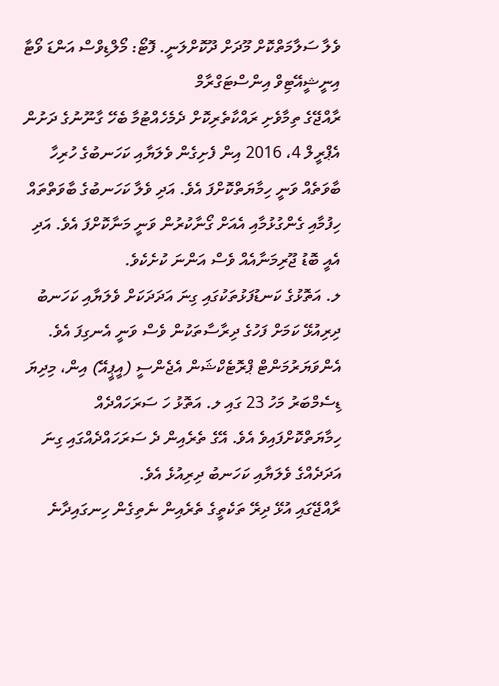ވެލާ ސަލާމަތްކޮށް މޫދަށް ދޫކޮށްލަނީ. ފޮޓޯ: މޯލްޑިވްސް އަންޑަ ވޯޓާ އިނީޝީއޭޓިވް އިންސްޓަގްރާމް
ރާއްޖޭގެ ތިމާވެށި ރައްކާތެރިކޮށް ދެމެހެއްޓުމާ ބެހޭ ގާނޫނުގެ ދަށުން އެޕްރީލް 4، 2016 އިން ފެށިގެން ވެލަޔާއި ކަހަނބުގެ ހުރިހާ ބާވަތެއް ވަނީ ހިމާޔަތްކޮށްފަ އެވެ. އަދި ވެލާ ކަހަނބުގެ ބާވަތްތައް ހިފުމާއި ގެންގުޅުމާއި އެއަށް ގޯނާކުރުން ވަނީ މަނާކޮށްފަ އެވެ. އަދި އެއީ ބޮޑު ޖޫރިމަނާއެއް ވެސް އަންނަ ކުށެކެވެ.
ލ. އަތޮޅުގެ ކަނޑުފަޅުތަކުގައި ގިނަ އަދަދަކަށް ވެލަޔާއި ކަހަނބު ދިރިއުޅޭ ކަމަށް ފަހުގެ ދިރާސާތަކުން ވެސް ވަނީ އެނގިފަ އެވެ. އެންވަޔަރުމަންޓް ޕްރޮޓެކްޝަން އެޖެންސީ (އީޕީއޭ) އިން، މިދިޔަ ޑިސެމްބަރު މަހު 23 ގައި ލ. އަތޮޅު ހަ ސަރަހައްދެއް ހިމާޔަތްކޮށްފައިވެ އެވެ. އޭގެ ތެރެއިން ދެ ސަރަހައްދެއްގައި ގިނަ އަދަދެއްގެ ވެލަޔާއި ކަހަނބު ދިރިއުޅެ އެވެ.
ރާއްޖޭގައި އުޅޭ ދިރޭ ތަކެތީގެ ތެރެއިން ނެތިގެން ހިނގައިދާނެ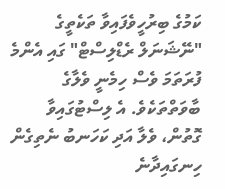ކަމުގެ ބިރުހީވެފައިވާ ތަކެތީގެ "ނޭޝަނަލް ރެޑްލިސްޓް" ގައި އެންމެ ފުރަތަމަ ވެސް ހިމެނީ ވެލާގެ ބާވަތްތަކެވެ. އެ ލިސްޓުގައިވާ ގޮތުން، ވެލާ އަދި ކަހަނބު ނެތިގެން ހިނގައިދާނެ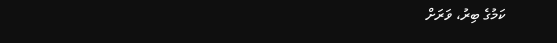ކަމުގެ ބިރު، ވަރަށް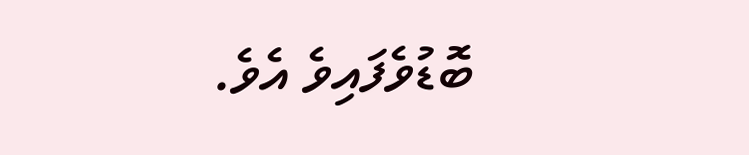ބޮޑުވެފައިވެ އެވެ.